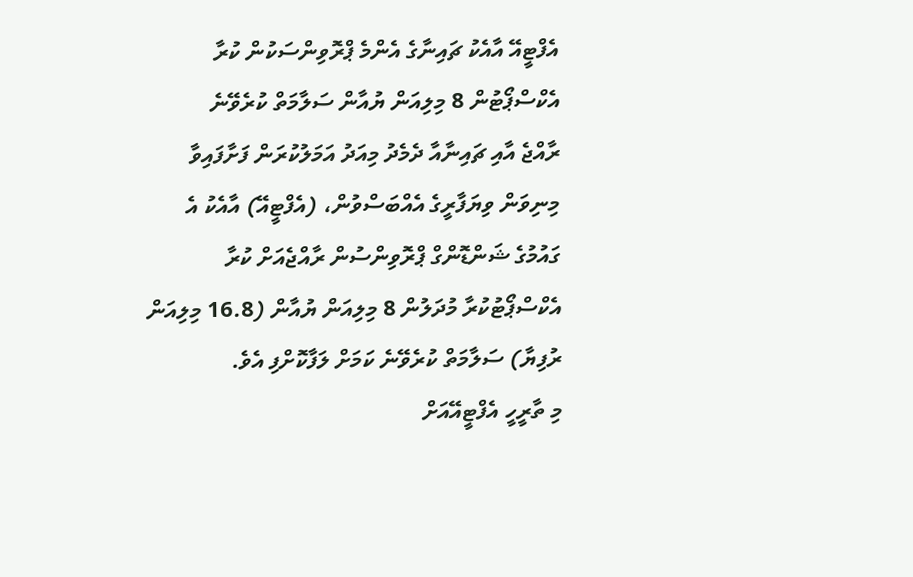އެފްޓީއޭ އާއެކު ޗައިނާގެ އެންމެ ޕްރޮވިންސަކުން ކުރާ އެކްސްޕޯޓުން 8 މިލިއަން ޔުއާން ސަލާމަތް ކުރެވޭނެ
ރާއްޖެ އާއި ޗައިނާއާ ދެމެދު މިއަދު އަމަލުކުރަން ފަށާފައިވާ މިނިވަން ވިޔަފާރީގެ އެއްބަސްވުން، (އެފްޓީއޭ) އާއެކު އެ ގައުމުގެ ޝަންޑޮންގް ޕްރޮވިންސުން ރާއްޖެއަށް ކުރާ އެކްސްޕޯޓުކުރާ މުދަލުން 8 މިލިއަން ޔުއާން (16.8 މިލިއަން ރުފިޔާ) ސަލާމަތް ކުރެވޭނެ ކަމަށް ލަފާކޮށްފި އެވެ.
މި ތާރީހީ އެފްޓީއޭއަށް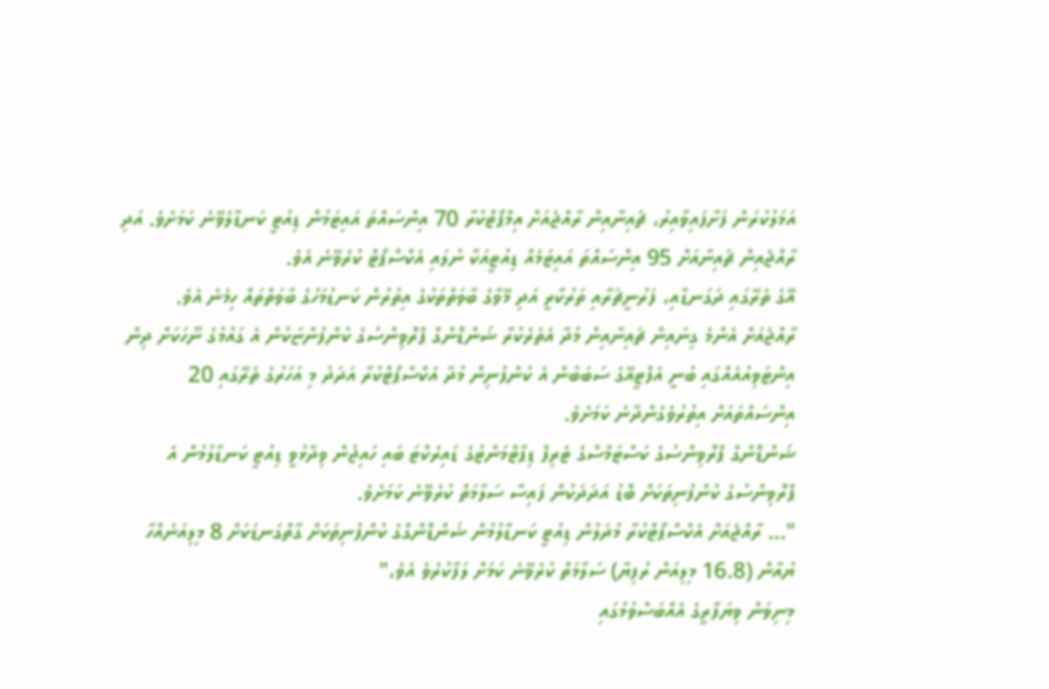އަމަލުކުރަން ފަށާފައިވާއިރު، ޗައިނާއިން ރާއްޖެއަށް އިމްޕޯޓްކުރާ 70 އިންސައްތަ އައިޓަމުން ޑިއުޓީ ކަނޑާލެވޭނެ ކަމަށެވެ. އަދި ރާއްޖެއިން ޗައިނާއަށް 95 އިންސައްތަ އައިޓަމެއް ޑިއުޓީއަކާ ނުލައި އެކްސްޕޯޓް ކުރެވޭނެ އެވެ.
އޭގެ ތެރޭގައި ދަގަނޑާއި، ފަރުނީޗަރާއި ތަރުކާރީ އަދި މޭވާގެ ބާވަތްތަކުގެ އިތުރުން ކަނޑުމަހުގެ ބާވަތްތައް ހިމެނެ އެވެ.
ރާއްޖެއަށް އެންމެ ގިނައިން ޗައިނާއިން މުދާ އެތެރެކުރާ ޝަންޑޮންގް ޕްރޮވިންސުގެ ކުންފުންޏަކުން އެ ގައުމުގެ ނޫހަކަށް ދިން އިންޓަވިއުއެއްގައި ބުނީ އެފްޓީއޭގެ ސަބަބުން އެ ކުންފުނިން މުދާ އެކްސްޕޯޓްކުރާ އަދަދު މި އަހަރުގެ ތެރޭގައި 20 އިންސައްތައަށް އިތުރުވެގެންދާނެ ކަމަށެވެ.
ޝަންޑޮންގް ޕްރޮވިންސުގެ ކަސްޓަމްސްގެ ޓެރިފް ޑިޕާޓްމަންޓުގެ ޑައިރެކްޓަ ބައި ހައިޖުން ވިދާޅުވީ ޑިއުޓީ ކަނޑާލުމުން އެ ޕްރޮވިންސުގެ ކުންފުނިތަކަށް ބޮޑު އަދަދަކުން ފައިސާ ސަލާމަތް ކުރެވޭނެ ކަމަށެވެ.
"... ރާއްޖެއަށް އެކްސްޕޯޓްކުރާ މުދަލުން ޑިއުޓީ ކަނޑާލުމުން ޝަންޑޮންގްގެ ކުންފުނިތަކަށް ގާތްގަނޑަކަށް 8 މިލިއަނެއްހާ ޔުއާން (16.8 މިލިއަން ރުފިޔާ) ސަލާމަތް ކުރެވޭނެ ކަމަށް ލަފާކުރެވެ އެވެ،"
މިނިވަން ވިޔަފާރީގެ އެއްބަސްވުމުގައި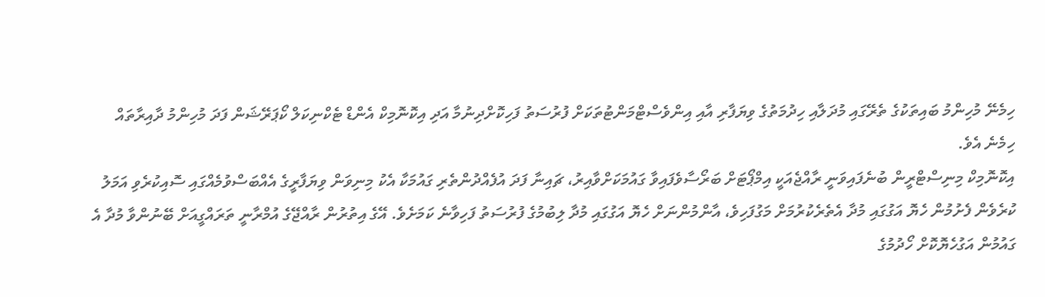ހިމެނޭ މުހިންމު ބައިތަކުގެ ތެރޭގައި މުދަލާއި ހިދުމަތުގެ ވިޔަފާރި އާއި އިންވެސްޓްމަންޓުތަކަށް ފުރުސަތު ފަހިކޮށްދިނުމާ އަދި އިކޮނޮމިކް އެންޑް ޓެކްނިކަލް ކޯޕަރޭޝަން ފަދަ މުހިންމު ދާއިރާތައް ހިމެނެ އެވެ.
އިކޮނޮމިކް މިނިސްޓްރީން ބުނެފައިވަނީ ރާއްޖެއަކީ އިމްޕޯޓަށް ބަރޯސާވެފައިވާ ގައުމަކަށްވާއިރު، ޗައިނާ ފަދަ އުފެއްދުންތެރި ގައުމަކާ އެކު މިނިވަން ވިޔަފާރީގެ އެއްބަސްވުމެއްގައި ސޮއިކުރެވި އަމަލު ކުރެވެން ފެށުމުން ހެޔޮ އަގުގައި މުދާ އެތެރެކުރުމަށް މަގުފަހިވެ، އާންމުންނަށް ހެޔޮ އަގުގައި މުދާ ލިބުމުގެ ފުރުސަތު ފަހިވާނެ ކަމަށެވެ. އޭގެ އިތުރުން ރާއްޖޭގެ އުމްރާނީ ތަރައްގީއަށް ބޭނުންވާ މުދާ އެ ގައުމުން އަގުހެޔޮކޮށް ހޯދުމުގެ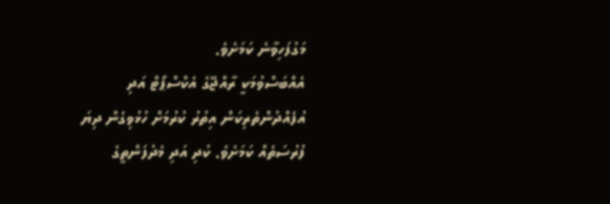މަގުފަހިވާނެ ކަމަށެވެ.
އެއްބަސްވުމަކީ ރާއްޖޭގެ އެކްސްޕޯޓް އަދި އުފެއްދުންތެރިކަން އިތުރު ކުރުމަށް ހުޅުވިގެން ދިޔަ ފުރުސަތެއް ކަމަށެވެ. ކުދި އަދި މެދުފަންތީގެ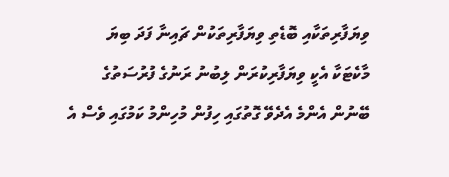ވިޔަފާރިތަކާއި ބޮޑެތި ވިޔަފާރިތަކުން ޗައިނާ ފަދަ ބިޔަ މާކެޓަކާ އެކީ ވިޔަފާރިކުރަން ލިބުނު ރަނުގެ ފުރުސަތުގެ ބޭނުން އެންމެ އެދެވޭ ގޮތުގައި ހިފުން މުހިންމު ކަމުގައި ވެސް އެ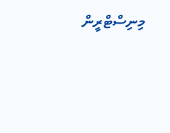މިނިސްޓްރީން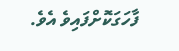ފާހަގަކޮށްފައިވެ އެވެ.